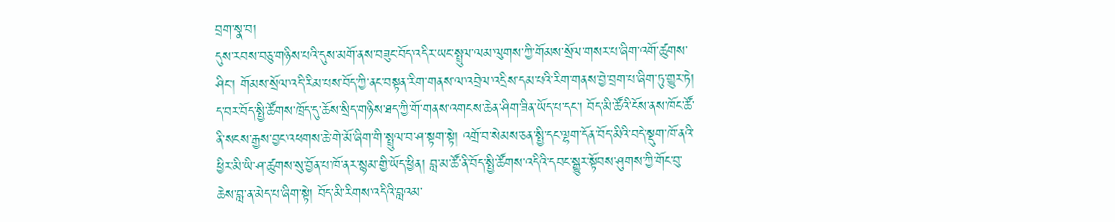བྲག་སྣ་བ།
དུས་རབས་བཅུ་གཉིས་པའི་དུས་མགོ་ནས་བཟུང་བོད་འདིར་ཡང་སྤྲུལ་ལམ་ལུགས་ཀྱི་གོམས་སྲོལ་གསར་པ་ཞིག་འགོ་ཚུགས་ཤིང་། གོམས་སྲོལ་འདི་རིམ་པས་བོད་ཀྱི་ནང་བསྟན་རིག་གནས་ལ་འབྲེལ་འདྲིས་དམ་པའི་རིག་གནས་བྱེ་བྲག་པ་ཞིག་ཏུ་གྱུར་ཏེ། ད་བར་བོད་སྤྱི་ཚོགས་ཁྲོད་དུ་ཆོས་སྲིད་གཉིས་ཐད་ཀྱི་གོ་གནས་འགངས་ཆེན་ཤིག་ཟིན་ཡོད་པ་དང་། བོད་མི་ཚོའི་ངོས་ནས་ཁོང་ཚོ་ནི་སངས་རྒྱས་བྱང་འཕགས་ཆེ་གེ་མོ་ཞིག་གི་སྤྲུལ་བ་ཤ་སྟག་སྟེ། འགྲོ་བ་སེམས་ཅན་སྤྱི་དང་ལྷག་དོན་བོད་མིའི་བདེ་སྡུག་ཁོ་ནའི་ཕྱིར་མི་ཡི་ཤ་ཚུགས་སུ་བྱོན་པ་ཁོ་ནར་སྙམ་གྱི་ཡོད་ཕྱིན། བླ་མ་ཚོ་ནི་བོད་སྤྱི་ཚོགས་འདིའི་དབང་སྒྱུར་སྟོབས་ཤུགས་ཀྱི་གོང་བུ་ཆེས་བླ་ན་མེད་པ་ཞིག་སྟེ། བོད་མི་རིགས་འདིའི་བླའམ་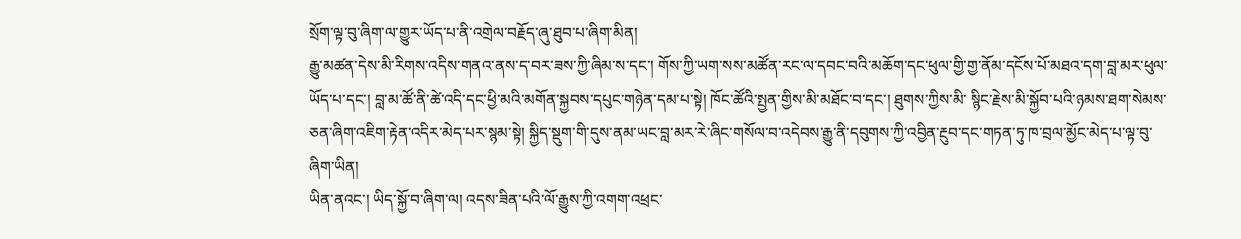སྲོག་ལྟ་བུ་ཞིག་ལ་གྱུར་ཡོད་པ་ནི་འགྲེལ་བརྗོད་ཞུ་ཐུབ་པ་ཞིག་མིན།
རྒྱུ་མཚན་དེས་མི་རིགས་འདིས་གནའ་ནས་ད་བར་ཟས་ཀྱི་ཞིམ་ས་དང་། གོས་ཀྱི་ཡག་སས་མཚོན་རང་ལ་དབང་བའི་མཆོག་དང་ཕུལ་གྱི་གྱ་ནོམ་དངོས་པོ་མཐའ་དག་བླ་མར་ཕུལ་ཡོད་པ་དང་། བླ་མ་ཚོ་ནི་ཚེ་འདི་དང་ཕྱི་མའི་མགོན་སྐྱབས་དཔུང་གཉེན་དམ་པ་སྟེ། ཁོང་ཚོའི་སྤྱན་གྱིས་མི་མཐོང་བ་དང་། ཐུགས་ཀྱིས་མི་ སྙིང་རྗེས་མི་སྐྱོབ་པའི་ཉམས་ཐག་སེམས་ཅན་ཞིག་འཇིག་རྟེན་འདིར་མེད་པར་སྙམ་སྟེ། སྐྱིད་སྡུག་གི་དུས་ནམ་ཡང་བླ་མར་རེ་ཞིང་གསོལ་བ་འདེབས་རྒྱུ་ནི་དབུགས་ཀྱི་འབྱིན་རྔུབ་དང་གཏན་ཏུ་ཁ་བྲལ་མྱོང་མེད་པ་ལྟ་བུ་ཞིག་ཡིན།
ཡིན་ནའང་། ཡིད་སྐྱོ་བ་ཞིག་ལ། འདས་ཟིན་པའི་ལོ་རྒྱུས་ཀྱི་འགག་འཕྲང་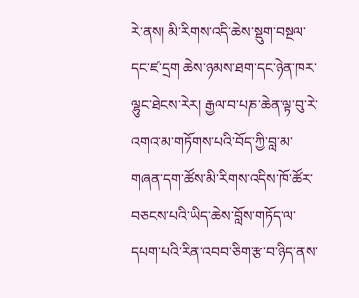རེ་ནས། མི་རིགས་འདི་ཆེས་སྡུག་བསྔལ་དང་ཛ་དྲག ཆེས་ཉམས་ཐག་དང་ཉེན་ཁར་ལྷུང་ཐེངས་རེར། རྒྱལ་བ་པཎ་ཆེན་ལྟ་བུ་རེ་འགའ་མ་གཏོགས་པའི་བོད་ཀྱི་བླ་མ་གཞན་དག་ཚོས་མི་རིགས་འདིས་ཁོ་ཚོར་བཅངས་པའི་ཡིད་ཆེས་བློས་གཏོད་ལ་དཔག་པའི་རིན་འབབ་ཅིག་རྩ་བ་ཉིད་ནས་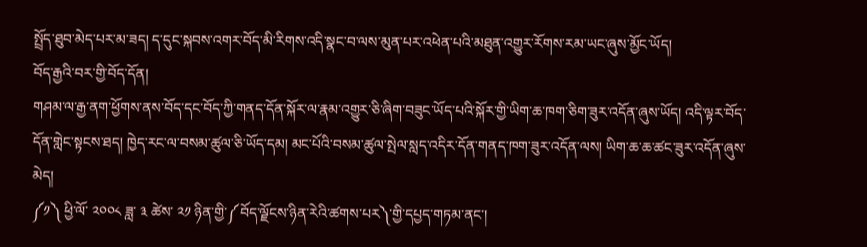སྤྲོད་ཐུབ་མེད་པར་མ་ཟད། ད་དུང་སྐབས་འགར་བོད་མི་རིགས་འདི་སྣང་བ་ལས་མུན་པར་འཕེན་པའི་མཐུན་འགྱུར་རོགས་རམ་ཡང་ཞུས་མྱོང་ཡོད།
བོད་རྒྱའི་བར་གྱི་བོད་དོན།
གཤམ་ལ་རྒྱ་ནག་ཕྱོགས་ནས་བོད་དང་བོད་ཀྱི་གནད་དོན་སྐོར་ལ་རྣམ་འགྱུར་ཅི་ཞིག་བཟུང་ཡོད་པའི་སྐོར་གྱི་ཡིག་ཆ་ཁག་ཅིག་ཟུར་འདོན་ཞུས་ཡོད། འདི་ལྟར་བོད་དོན་གླེང་སྟངས་ཐད། ཁྱེད་རང་ལ་བསམ་ཚུལ་ཅི་ཡོད་དམ། མང་པོའི་བསམ་ཚུལ་སྤེལ་སླད་འདིར་དོན་གནད་ཁག་ཟུར་འདོན་ལས། ཡིག་ཆ་ཆ་ཚང་ཟུར་འདོན་ཞུས་མེད།
༼༡༽ ཕྱི་ལོ་ ༢༠༠༨ ཟླ་ ༣ ཚེས་ ༢༡ ཉིན་གྱི་༼བོད་ལྗོངས་ཉིན་རེའི་ཚགས་པར༽་གྱི་དཔྱད་གཏམ་ནང་།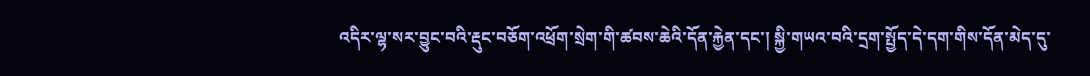འདིར་ལྷ་སར་བྱུང་བའི་རྡུང་བཅོག་འཕྲོག་སྲེག་གི་ཚབས་ཆེའི་དོན་རྐྱེན་དང་། སྐྱི་གཡའ་བའི་དྲག་སྤྱོད་དེ་དག་གིས་དོན་མེད་དུ་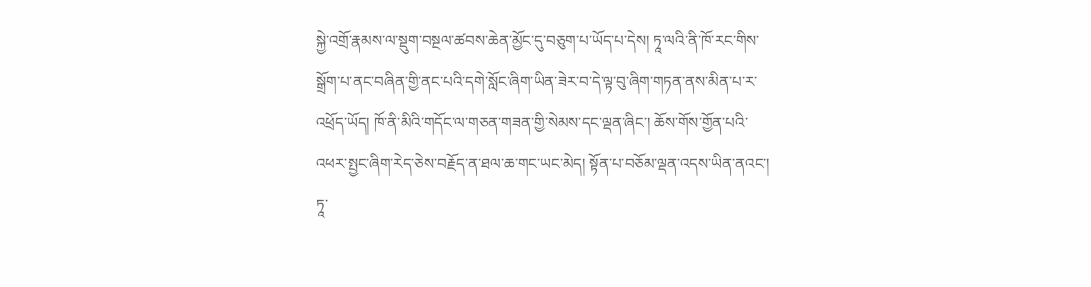སྐྱེ་འགྲོ་རྣམས་ལ་སྡུག་བསྔལ་ཚབས་ཆེན་མྱོང་དུ་བཅུག་པ་ཡོད་པ་དེས། ཏཱ་ལའི་ནི་ཁོ་རང་གིས་སྒྲོག་པ་ནང་བཞིན་གྱི་ནང་པའི་དགེ་སློང་ཞིག་ཡིན་ཟེར་བ་དེ་ལྟ་བུ་ཞིག་གཏན་ནས་མིན་པ་ར་འཕྲོད་ཡོད། ཁོ་ནི་མིའི་གདོང་ལ་གཅན་གཟན་གྱི་སེམས་དང་ལྡན་ཞིང་། ཆོས་གོས་གྱོན་པའི་འཕར་སྤྱང་ཞིག་རེད་ཅེས་བརྗོད་ན་ཐལ་ཆ་གང་ཡང་མེད། སྟོན་པ་བཅོམ་ལྡན་འདས་ཡིན་ནའང་། ཏཱ་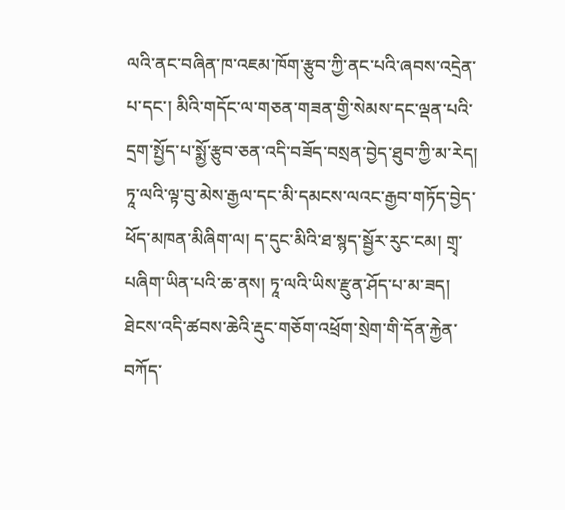ལའི་ནང་བཞིན་ཁ་འཇམ་ཁོག་རྩུབ་ཀྱི་ནང་པའི་ཞབས་འདྲེན་པ་དང་། མིའི་གདོང་ལ་གཅན་གཟན་གྱི་སེམས་དང་ལྡན་པའི་དྲག་སྤྱོད་པ་སྨྱོ་རྩུབ་ཅན་འདི་བཟོད་བསྲན་བྱེད་ཐུབ་ཀྱི་མ་རེད། ཏཱ་ལའི་ལྟ་བུ་མེས་རྒྱལ་དང་མི་དམངས་ལའང་རྒྱབ་གཏོད་བྱེད་ཕོད་མཁན་མིཞིག་ལ། ད་དུང་མིའི་ཐ་སྙད་སྦྱོར་རུང་ངམ། གྲྭ་པཞིག་ཡིན་པའི་ཆ་ནས། ཏཱ་ལའི་ཡིས་རྫུན་ཤོད་པ་མ་ཟད། ཐེངས་འདི་ཚབས་ཆེའི་རྡུང་གཅོག་འཕྲོག་སྲེག་གི་དོན་རྐྱེན་བཀོད་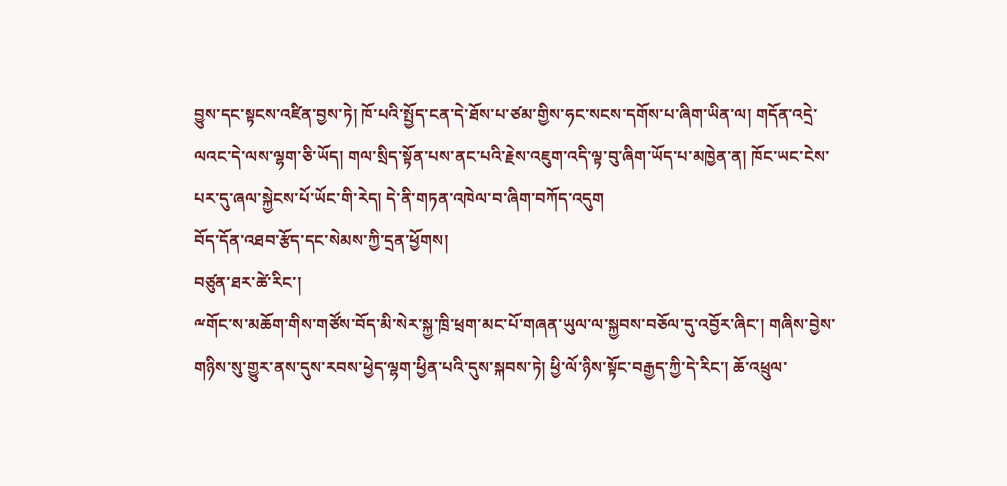བྱུས་དང་སྟངས་འཛིན་བྱས་ཏེ། ཁོ་པའི་སྤྱོད་ངན་དེ་ཐོས་པ་ཙམ་གྱིས་ཧང་སངས་དགོས་པ་ཞིག་ཡིན་ལ། གདོན་འདྲེ་ལའང་དེ་ལས་ལྷག་ཅི་ཡོད། གལ་སྲིད་སྟོན་པས་ནང་པའི་རྗེས་འཇུག་འདི་ལྟ་བུ་ཞིག་ཡོད་པ་མཁྱེན་ན། ཁོང་ཡང་ངེས་པར་དུ་ཞལ་སྐྱེངས་པོ་ཡོང་གི་རེད། དེ་ནི་གཏན་འཁེལ་བ་ཞིག་བཀོད་འདུག
བོད་དོན་འཐབ་རྩོད་དང་སེམས་ཀྱི་དྲན་ཕྱོགས།
བཙུན་ཐར་ཚེ་རིང་།
ྋགོང་ས་མཆོག་གིས་གཙོས་བོད་མི་སེར་སྐྱ་ཁྲི་ཕྲག་མང་པོ་གཞན་ཡུལ་ལ་སྐྱབས་བཅོལ་དུ་འབྱོར་ཞིང་། གཞིས་བྱེས་གཉིས་སུ་གྱུར་ནས་དུས་རབས་ཕྱེད་ལྷག་ཕྱིན་པའི་དུས་སྐབས་ཏེ། ཕྱི་ལོ་ཉིས་སྟོང་བརྒྱད་ཀྱི་དེ་རིང་། ཆོ་འཕྲུལ་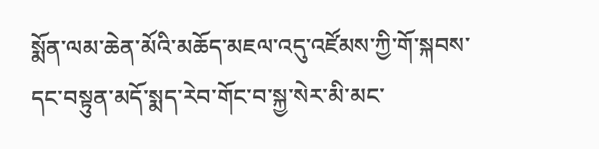སྨོན་ལམ་ཆེན་མོའི་མཆོད་མཇལ་འདུ་འཛོམས་ཀྱི་གོ་སྐབས་དང་བསྟུན་མདོ་སྨད་རེབ་གོང་བ་སྐྱ་སེར་མི་མང་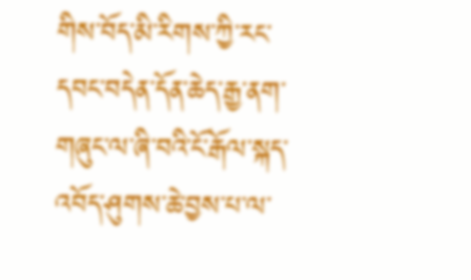གིས་བོད་མི་རིགས་ཀྱི་རང་དབང་བདེན་དོན་ཆེད་རྒྱ་ནག་གཞུང་ལ་ཞི་བའི་ངོ་རྒོལ་སྐད་འབོད་ཤུགས་ཆེ་བྱས་པ་ལ་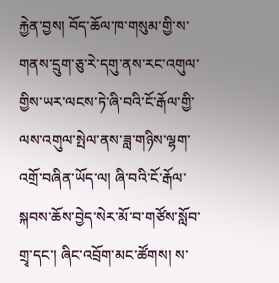རྐྱེན་བྱས། བོད་ཆོལ་ཁ་གསུམ་གྱི་ས་གནས་དྲུག་ཅུ་རེ་དགུ་ནས་རང་འགུལ་གྱིས་ཡར་ལངས་ཏེ་ཞི་བའི་ངོ་རྒོལ་གྱི་ལས་འགུལ་སྤེལ་ནས་ཟླ་གཉིས་ལྷག་འགྲོ་བཞིན་ཡོད་ལ། ཞི་བའི་ངོ་རྒོལ་སྐབས་ཆོས་བྱེད་སེར་མོ་བ་གཙོས་སློབ་གྲྭ་དང་། ཞིང་འབྲོག་མང་ཚོགས། ས་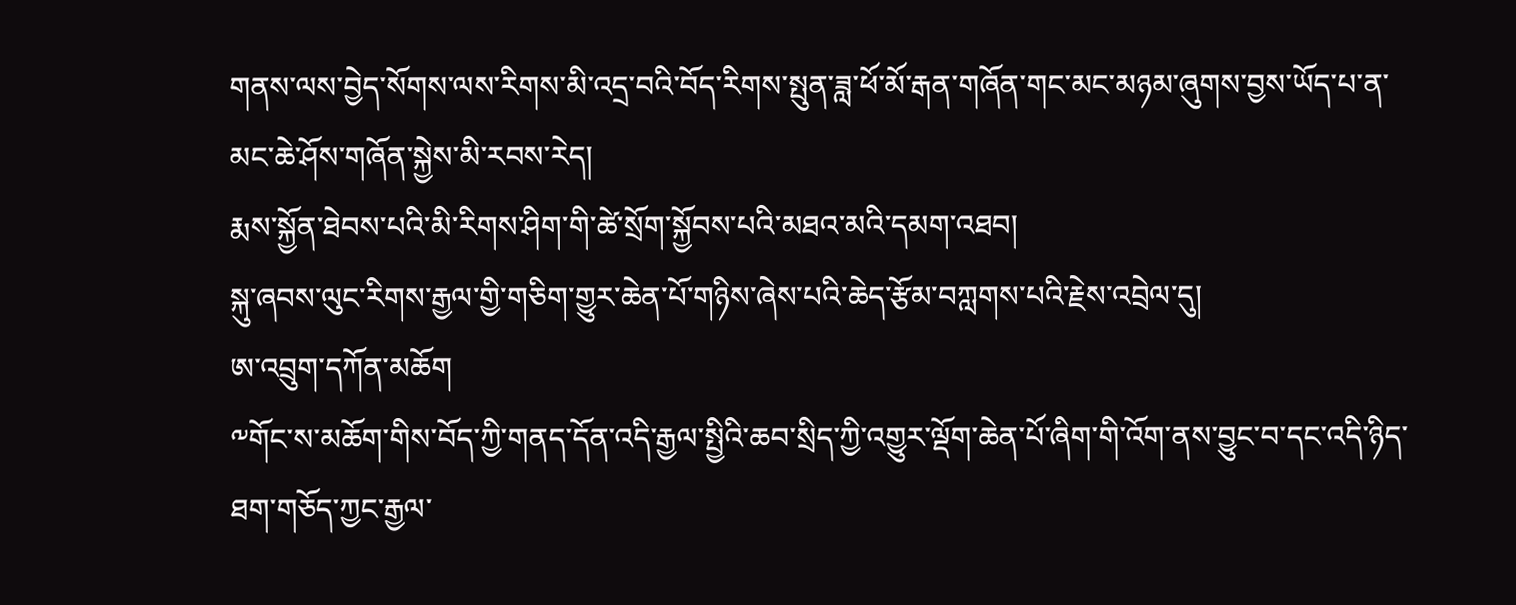གནས་ལས་བྱེད་སོགས་ལས་རིགས་མི་འདྲ་བའི་བོད་རིགས་སྤུན་ཟླ་ཕོ་མོ་རྒན་གཞོན་གང་མང་མཉམ་ཞུགས་བྱས་ཡོད་པ་ན་མང་ཆེ་ཤོས་གཞོན་སྐྱེས་མི་རབས་རེད།
རྨས་སྐྱོན་ཐེབས་པའི་མི་རིགས་ཤིག་གི་ཚེ་སྲོག་སྐྱོབས་པའི་མཐའ་མའི་དམག་འཐབ།
སྐུ་ཞབས་ལུང་རིགས་རྒྱལ་གྱི་གཅིག་གྱུར་ཆེན་པོ་གཉིས་ཞེས་པའི་ཆེད་རྩོམ་བཀླགས་པའི་རྗེས་འབྲེལ་དུ།
ཨ་འབྲུག་དཀོན་མཆོག
༸གོང་ས་མཆོག་གིས་བོད་ཀྱི་གནད་དོན་འདི་རྒྱལ་སྤྱིའི་ཆབ་སྲིད་ཀྱི་འགྱུར་ལྡོག་ཆེན་པོ་ཞིག་གི་འོག་ནས་བྱུང་བ་དང་འདི་ཉིད་ཐག་གཅོད་ཀྱང་རྒྱལ་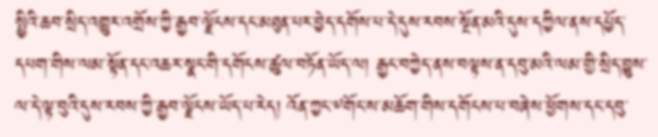སྤྱིའི་ཆབ་སྲིད་འགྱུར་འགྲོས་ཀྱི་རྒྱབ་ལྗོངས་དང་མཐུན་པར་བྱེད་དགོས་པ་དེ་དུས་རབས་སྔོན་མའི་དུས་དཀྱིལ་ནས་དཔྱོད་དཔག་གིས་ལམ་སྟོན་དང་འཆར་སྣང་གི་དགོངས་ཚུལ་བཏོན་ཡོད་ལ། རྒྱང་བཀྱེད་ནས་བལྟས་ན་དབུ་མའི་ལམ་གྱི་སྲིད་བྱུས་ལ་དེ་ལྟ་བུའི་དུས་རབས་ཀྱི་རྒྱབ་ལྗོངས་ཡོད་པ་རེད། འོན་ཀྱང་༸གོང་ས་མཆོག་གིས་དགོངས་པ་བཞེས་ཕྱོགས་དང་དབུ་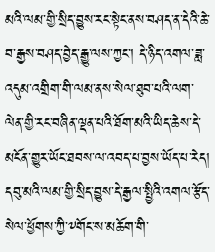མའི་ལམ་གྱི་སྲིད་བྱུས་རང་སྟེང་ནས་བཤད་ན་དེའི་ཆེ་བ་རྒྱས་བཤད་བྱེད་རྒྱུ་ལས་ཀྱང་། དེ་ཉིད་འགལ་ཟླ་འདུམ་འགྲིག་གི་ལམ་ནས་སེལ་ཐུབ་པའི་ལག་ལེན་གྱི་རང་བཞིན་ལྡན་པའི་ཐོག་མའི་ཡིད་ཆེས་དེ་མངོན་གྱུར་ཡོང་ཐབས་ལ་འབད་པ་བྱས་ཡོད་པ་རེད། དབུ་མའི་ལམ་གྱི་སྲིད་བྱུས་དེ་རྒྱལ་སྤྱིའི་འགལ་རྩོད་སེལ་ཕྱོགས་ཀྱི་༸གོང་ས་མཆོག་གི་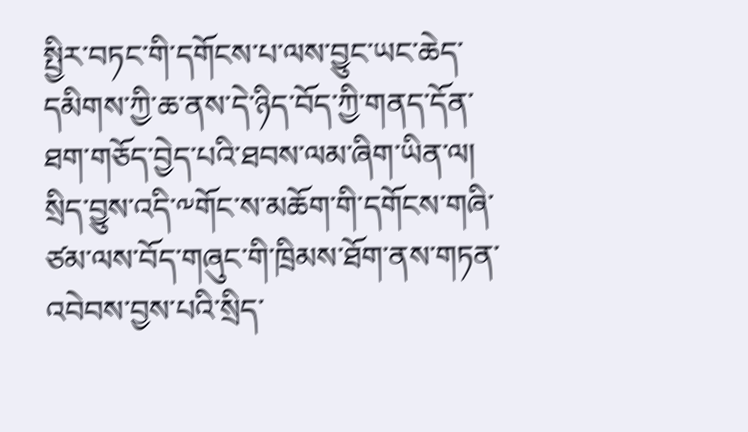སྤྱིར་བཏང་གི་དགོངས་པ་ལས་བྱུང་ཡང་ཆེད་དམིགས་ཀྱི་ཆ་ནས་དེ་ཉིད་བོད་ཀྱི་གནད་དོན་ཐག་གཅོད་བྱེད་པའི་ཐབས་ལམ་ཞིག་ཡིན་ལ། སྲིད་བྱུས་འདི་༸གོང་ས་མཆོག་གི་དགོངས་གཞི་ཙམ་ལས་བོད་གཞུང་གི་ཁྲིམས་ཐོག་ནས་གཏན་འབེབས་བྱས་པའི་སྲིད་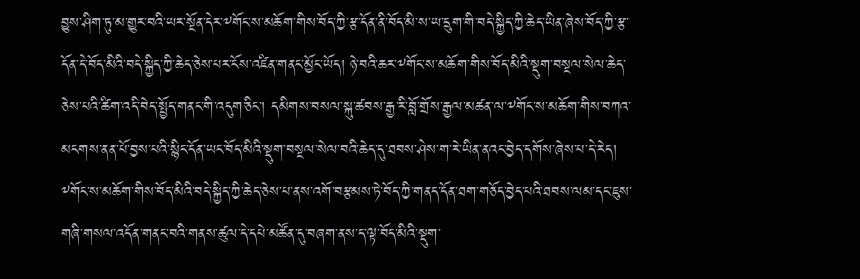བྱུས་ཤིག་ཏུ་མ་གྱུར་བའི་ཡར་སྔོན་དེར་༸གོང་ས་མཆོག་གིས་བོད་ཀྱི་རྩ་དོན་ནི་བོད་མི་ས་ཡ་དྲུག་གི་བདེ་སྐྱིད་ཀྱི་ཆེད་ཡིན་ཞེས་བོད་ཀྱི་རྩ་དོན་དེ་བོད་མིའི་བདེ་སྐྱིད་ཀྱི་ཆེད་ཅེས་པར་ངོས་འཛིན་གནང་མྱོང་ཡོད། ཉེ་བའི་ཆར་༸གོང་ས་མཆོག་གིས་བོད་མིའི་སྡུག་བསྔལ་སེལ་ཆེད་ཅེས་པའི་ཚིག་འདི་བེད་སྤྱོད་གནང་གི་འདུག་ཅིང་། དམིགས་བསལ་སྐུ་ཚབས་རྒྱ་རི་བློ་གྲོས་རྒྱལ་མཚན་ལ་༸གོང་ས་མཆོག་གིས་བཀའ་མངགས་ནན་པོ་བྱས་པའི་སྙིང་དོན་ཡང་བོད་མིའི་སྡུག་བསྔལ་སེལ་བའི་ཆེད་དུ་ཐབས་ཤེས་ག་རེ་ཡིན་ནའང་བྱེད་དགོས་ཞེས་པ་དེ་རེད། ༸གོང་ས་མཆོག་གིས་བོད་མིའི་བདེ་སྐྱིད་ཀྱི་ཆེད་ཅེས་པ་ནས་འགོ་བརྩམས་ཏེ་བོད་ཀྱི་གནད་དོན་ཐག་གཅོད་བྱེད་པའི་ཐབས་ལམ་དང་ཇུས་གཞི་གསལ་འདོན་གནང་བའི་གནས་ཚུལ་དེ་དཔེ་མཚོན་དུ་བཞག་ནས་ད་ལྟ་བོད་མིའི་སྡུག་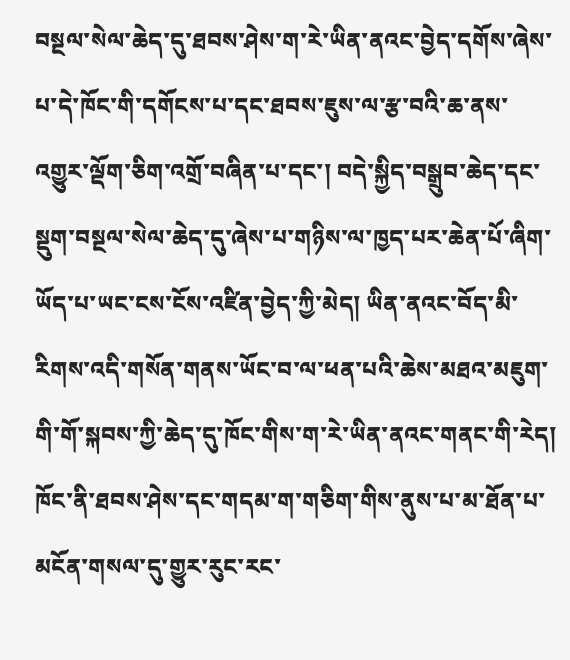བསྔལ་སེལ་ཆེད་དུ་ཐབས་ཤེས་ག་རེ་ཡིན་ནའང་བྱེད་དགོས་ཞེས་པ་དེ་ཁོང་གི་དགོངས་པ་དང་ཐབས་ཇུས་ལ་རྩ་བའི་ཆ་ནས་འགྱུར་ལྡོག་ཅིག་འགྲོ་བཞིན་པ་དང་། བདེ་སྐྱིད་བསྒྲུབ་ཆེད་དང་སྡུག་བསྔལ་སེལ་ཆེད་དུ་ཞེས་པ་གཉིས་ལ་ཁྱད་པར་ཆེན་པོ་ཞིག་ཡོད་པ་ཡང་ངས་ངོས་འཛིན་བྱེད་ཀྱི་མེད། ཡིན་ནའང་བོད་མི་རིགས་འདི་གསོན་གནས་ཡོང་བ་ལ་ཕན་པའི་ཆེས་མཐའ་མཇུག་གི་གོ་སྐབས་ཀྱི་ཆེད་དུ་ཁོང་གིས་ག་རེ་ཡིན་ནའང་གནང་གི་རེད། ཁོང་ནི་ཐབས་ཤེས་དང་གདམ་ག་གཅིག་གིས་ནུས་པ་མ་ཐོན་པ་མངོན་གསལ་དུ་གྱུར་རུང་རང་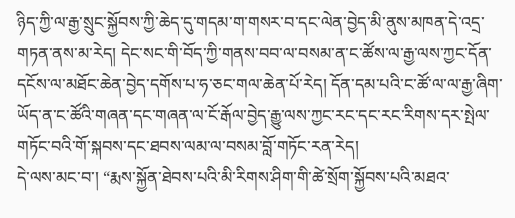ཉིད་ཀྱི་ལ་རྒྱ་སྲུང་སྐྱོབས་ཀྱི་ཆེད་དུ་གདམ་ག་གསར་བ་དང་ལེན་བྱེད་མི་ནུས་མཁན་དེ་འདྲ་གཏན་ནས་མ་རེད། དེང་སང་གི་བོད་ཀྱི་གནས་བབ་ལ་བསམ་ན་ང་ཚོས་ལ་རྒྱ་ལས་ཀྱང་དོན་དངོས་ལ་མཐོང་ཆེན་བྱེད་དགོས་པ་ཧ་ཅང་གལ་ཆེན་པོ་རེད། དོན་དམ་པའི་ང་ཚོ་ལ་ལ་རྒྱ་ཞིག་ཡོད་ན་ང་ཚོའི་གཞན་དང་གཞན་ལ་ངོ་རྒོལ་བྱེད་རྒྱུ་ལས་ཀྱང་རང་དང་རང་རིགས་དར་སྤེལ་གཏོང་བའི་གོ་སྐབས་དང་ཐབས་ལམ་ལ་བསམ་བློ་གཏོང་རན་རེད།
དེ་ལས་མང་བ་། “རྨས་སྐྱོན་ཐེབས་པའི་མི་རིགས་ཤིག་གི་ཚེ་སྲོག་སྐྱོབས་པའི་མཐའ་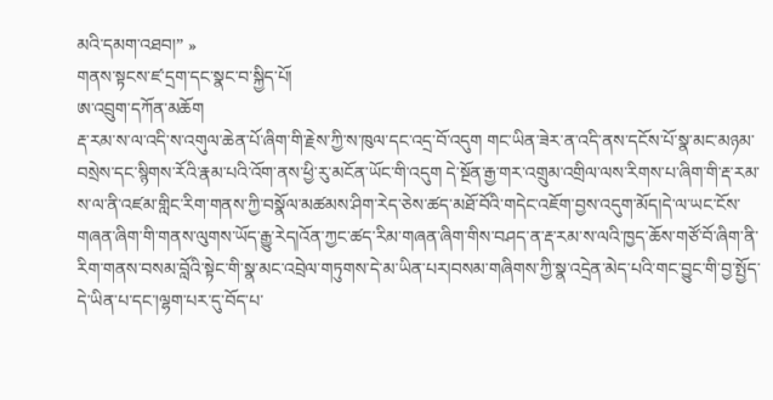མའི་དམག་འཐབ།” »
གནས་སྟངས་ཛ་དྲག་དང་སྣང་བ་སྐྱིད་པོ།
ཨ་འབྲུག་དཀོན་མཆོག
རྡ་རམ་ས་ལ་འདི་ས་འགུལ་ཆེན་པོ་ཞིག་གི་རྗེས་ཀྱི་ས་ཁུལ་དང་འདྲ་བོ་འདུག གང་ཡིན་ཟེར་ན་འདི་ནས་དངོས་པོ་སྣ་མང་མཉམ་བསྲེས་དང་སྙིགས་རོའི་རྣམ་པའི་འོག་ནས་ཕྱི་རུ་མངོན་ཡོང་གི་འདུག དེ་སྔོན་རྒྱ་གར་འགྲུམ་འགྲིལ་ལས་རིགས་པ་ཞིག་གི་རྡ་རམ་ས་ལ་ནི་འཛམ་གླིང་རིག་གནས་ཀྱི་བསྣོལ་མཚམས་ཤིག་རེད་ཅེས་ཚད་མཐོ་བོའི་གདེང་འཇོག་བྱས་འདུག་མོད།དེ་ལ་ཡང་ངོས་གཞན་ཞིག་གི་གནས་ལུགས་ཡོད་རྒྱུ་རེད།འོན་ཀྱང་ཚད་རིམ་གཞན་ཞིག་གིས་བཤད་ན་རྡ་རམ་ས་ལའི་ཁྱད་ཆོས་གཙོ་བོ་ཞིག་ནི་རིག་གནས་བསམ་བློའི་སྟེང་གི་སྣ་མང་འབྲེལ་གཏུགས་དེ་མ་ཡིན་པར།བསམ་གཞིགས་ཀྱི་སྣ་འདྲེན་མེད་པའི་གང་བྱུང་གི་བྱ་སྤྱོད་དེ་ཡིན་པ་དང་།ལྷག་པར་དུ་བོད་པ་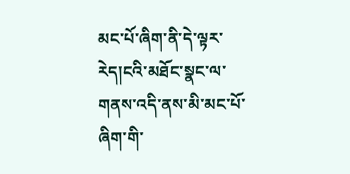མང་པོ་ཞིག་ནི་དེ་ལྟར་རེད།ངའི་མཐོང་སྣང་ལ་གནས་འདི་ནས་མི་མང་པོ་ཞིག་གི་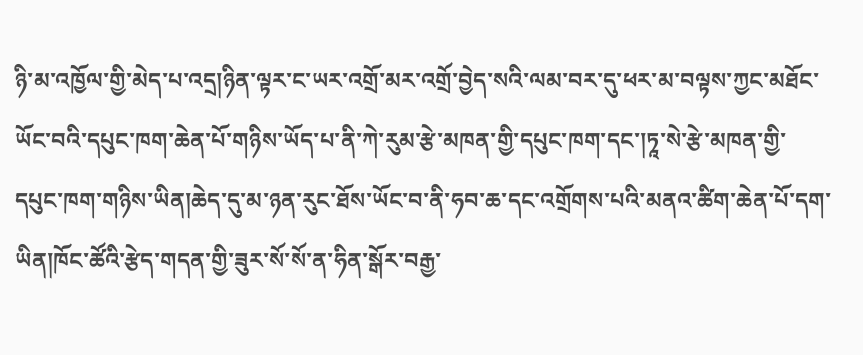ཉི་མ་འཁྱོལ་གྱི་མེད་པ་འདྲ།ཉིན་ལྟར་ང་ཡར་འགྲོ་མར་འགྲོ་བྱེད་སའི་ལམ་བར་དུ་ཕར་མ་བལྟས་ཀྱང་མཐོང་ཡོང་བའི་དཔུང་ཁག་ཆེན་པོ་གཉིས་ཡོད་པ་ནི་ཀེ་རུམ་རྩེ་མཁན་གྱི་དཔུང་ཁག་དང་།ཏཱ་སེ་རྩེ་མཁན་གྱི་དཔུང་ཁག་གཉིས་ཡིན།ཆེད་དུ་མ་ཉན་རུང་ཐོས་ཡོང་བ་ནི་ཧབ་ཆ་དང་འགྲོགས་པའི་མནའ་ཚིག་ཆེན་པོ་དག་ཡིན།ཁོང་ཚོའི་རྩེད་གདན་གྱི་ཟུར་སོ་སོ་ན་ཧིན་སྒོར་བརྒྱ་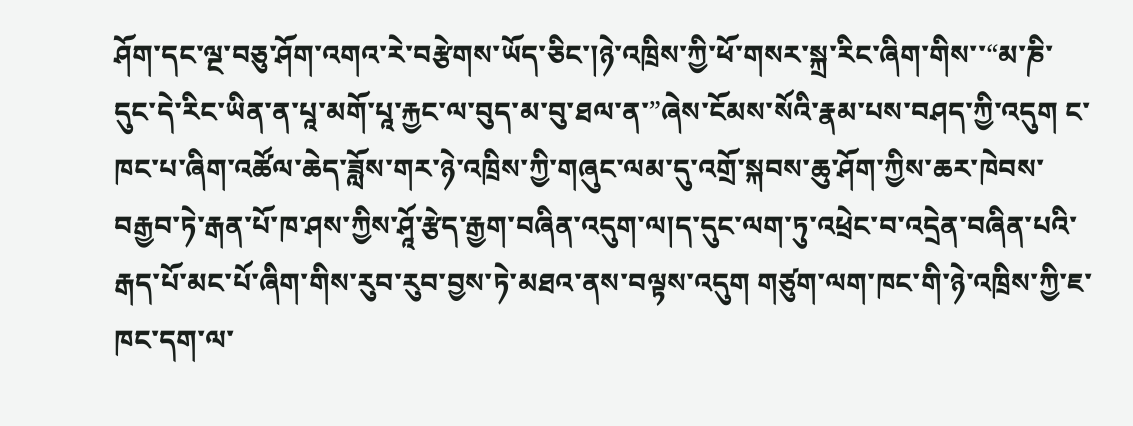ཤོག་དང་ལྔ་བཅུ་ཤོག་འགའ་རེ་བརྩེགས་ཡོད་ཅིང་།ཉེ་འཁྲིས་ཀྱི་ཕོ་གསར་སྐྲ་རིང་ཞིག་གིས་་“མ་ཎི་དུང་དེ་རིང་ཡིན་ན་པཱ་མགོ་པཱ་རྐྱང་ལ་བུད་མ་བུ་ཐལ་ན་”ཞེས་ངོམས་སོའི་རྣམ་པས་བཤད་ཀྱི་འདུག ང་ཁང་པ་ཞིག་འཚོལ་ཆེད་ཟློས་གར་ཉེ་འཁྲིས་ཀྱི་གཞུང་ལམ་དུ་འགྲོ་སྐབས་ཆུ་ཤོག་ཀྱིས་ཆར་ཁེབས་བརྒྱབ་ཏེ་རྒན་པོ་ཁ་ཤས་ཀྱིས་ཤཱོ་རྩེད་རྒྱག་བཞིན་འདུག་ལ།ད་དུང་ལག་ཏུ་འཕྲེང་བ་འདྲེན་བཞིན་པའི་རྒད་པོ་མང་པོ་ཞིག་གིས་རུབ་རུབ་བྱས་ཏེ་མཐའ་ནས་བལྟས་འདུག གཙུག་ལག་ཁང་གི་ཉེ་འཁྲིས་ཀྱི་ཇ་ཁང་དག་ལ་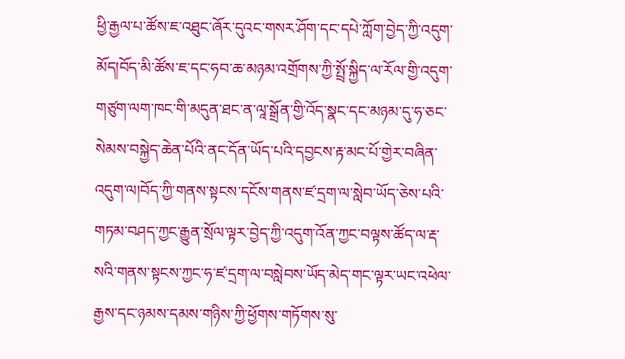ཕྱི་རྒྱལ་པ་ཚོས་ཇ་འཐུང་ཞོར་དུའང་གསར་ཤོག་དང་དཔེ་ཀློག་བྱེད་ཀྱི་འདུག་མོད།བོད་མི་ཚོས་ཇ་དང་ཧབ་ཆ་མཉམ་འགྲོགས་ཀྱི་སྤྲོ་སྐྱིད་ལ་རོལ་གྱི་འདུག་གཙུག་ལག་ཁང་གི་མདུན་ཐང་ན་ལཱ་སྒྲོན་གྱི་འོད་སྣང་དང་མཉམ་དུ་ཧ་ཅང་སེམས་བསྐྱེད་ཆེན་པོའི་ནང་དོན་ཡོད་པའི་དབྱངས་རྟ་མང་པོ་གྱེར་བཞིན་འདུག་ལ།བོད་ཀྱི་གནས་སྟངས་དངོས་གནས་ཛ་དྲག་ལ་སླེབ་ཡོད་ཅེས་པའི་གཏམ་བཤད་ཀྱང་རྒྱུན་སྲོལ་ལྟར་བྱེད་ཀྱི་འདུག་འོན་ཀྱང་བལྟས་ཚོད་ལ་རྡ་སའི་གནས་སྟངས་ཀྱང་ཧ་ཛ་དྲག་ལ་བསླེབས་ཡོད་མེད་གང་ལྟར་ཡང་འཕེལ་རྒྱས་དང་ཉམས་དམས་གཉིས་ཀྱི་ཕྱོགས་གཏོགས་སུ་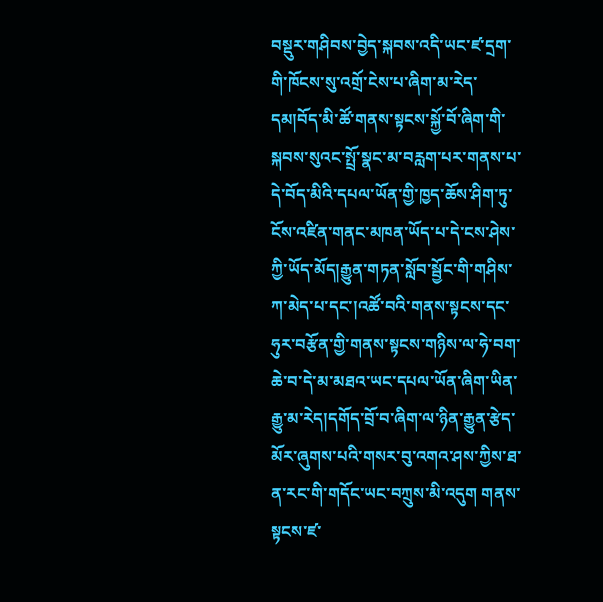བསྡུར་གཤིབས་བྱེད་སྐབས་འདི་ཡང་ཛ་དྲག་གི་ཁོངས་སུ་འགྲོ་ངེས་པ་ཞིག་མ་རེད་དམ།བོད་མི་ཚོ་གནས་སྟངས་སྐྱོ་བོ་ཞིག་གི་སྐབས་སུའང་སྤྲོ་སྣང་མ་བརླག་པར་གནས་པ་དེ་བོད་མིའི་དཔལ་ཡོན་གྱི་ཁྱད་ཆོས་ཤིག་ཏུ་ངོས་འཛིན་གནང་མཁན་ཡོད་པ་དེ་ངས་ཤེས་ཀྱི་ཡོད་མོད།རྒྱུན་གཏན་སློབ་སྦྱོང་གི་གཤིས་ཀ་མེད་པ་དང་།འཚོ་བའི་གནས་སྟངས་དང་ཧུར་བརྩོན་གྱི་གནས་སྟངས་གཉིས་ལ་ཧེ་བག་ཆེ་བ་དེ་མ་མཐའ་ཡང་དཔལ་ཡོན་ཞིག་ཡིན་རྒྱུ་མ་རེད།དགོད་བྲོ་བ་ཞིག་ལ་ཉིན་རྒྱུན་རྩེད་མོར་ཞུགས་པའི་གསར་བུ་འགའ་ཤས་ཀྱིས་ཐ་ན་རང་གི་གདོང་ཡང་བཀྲུས་མི་འདུག གནས་སྟངས་ཛ་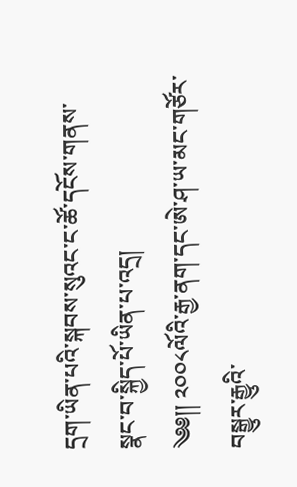དྲག་ཡིན་པའི་སྐབས་སུའང་ང་ཚོ་དངོས་གནས་སྣང་བ་སྐྱིད་པོ་ཡིན་པ་འདྲ།
༄༅།། ༢༠༠༨ལོའི་རྒྱ་ནག་དང་ཨེ་ཤ་ཡ་མང་གཙོར་བསྒྱུར་རྒྱུའི་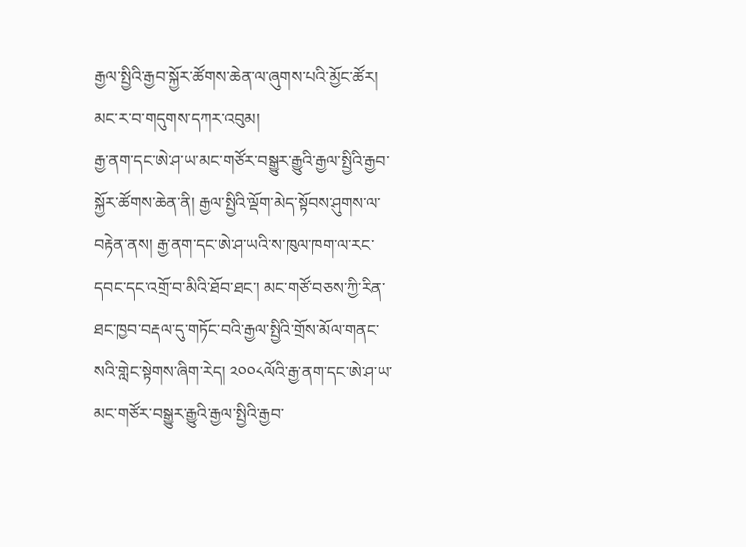རྒྱལ་སྤྱིའི་རྒྱབ་སྐྱོར་ཚོགས་ཆེན་ལ་ཞུགས་པའི་མྱོང་ཚོར།
མང་ར་བ་གདུགས་དཀར་འབུམ།
རྒྱ་ནག་དང་ཨེ་ཤ་ཡ་མང་གཙོར་བསྒྱུར་རྒྱུའི་རྒྱལ་སྤྱིའི་རྒྱབ་སྐྱོར་ཚོགས་ཆེན་ནི། རྒྱལ་སྤྱིའི་ལྡོག་མེད་སྟོབས་ཤུགས་ལ་བརྟེན་ནས། རྒྱ་ནག་དང་ཨེ་ཤ་ཡའི་ས་ཁུལ་ཁག་ལ་རང་དབང་དང་འགྲོ་བ་མིའི་ཐོབ་ཐང་། མང་གཙོ་བཅས་ཀྱི་རིན་ཐང་ཁྱབ་བརྡལ་དུ་གཏོང་བའི་རྒྱལ་སྤྱིའི་གྲོས་མོལ་གནང་སའི་གླེང་སྟེགས་ཞིག་རེད། ༢༠༠༨ལོའི་རྒྱ་ནག་དང་ཨེ་ཤ་ཡ་མང་གཙོར་བསྒྱུར་རྒྱུའི་རྒྱལ་སྤྱིའི་རྒྱབ་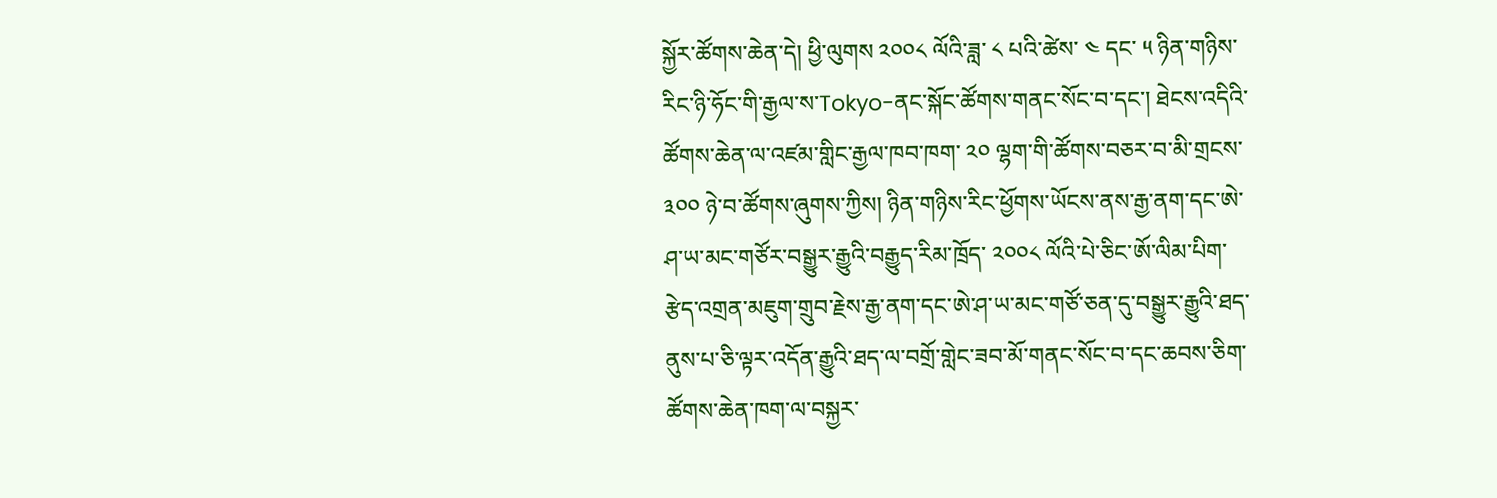སྐྱོར་ཚོགས་ཆེན་དེ། ཕྱི་ལུགས ༢༠༠༨ ལོའི་ཟླ་ ༨ པའི་ཚེས་ ༤ དང་ ༥ ཉིན་གཉིས་རིང་ཉི་ཧོང་གི་རྒྱལ་ས་Tokyo-ནང་སྐོང་ཚོགས་གནང་སོང་བ་དང་། ཐེངས་འདིའི་ཚོགས་ཆེན་ལ་འཛམ་གླིང་རྒྱལ་ཁབ་ཁག་ ༢༠ ལྷག་གི་ཚོགས་བཅར་བ་མི་གྲངས་ ༣༠༠ ཉེ་བ་ཚོགས་ཞུགས་ཀྱིས། ཉིན་གཉིས་རིང་ཕྱོགས་ཡོངས་ནས་རྒྱ་ནག་དང་ཨེ་ཤ་ཡ་མང་གཙོར་བསྒྱུར་རྒྱུའི་བརྒྱུད་རིམ་ཁྲོད་ ༢༠༠༨ ལོའི་པེ་ཅིང་ཨོ་ལིམ་པིག་རྩེད་འགྲན་མཇུག་གྲུབ་རྗེས་རྒྱ་ནག་དང་ཨེ་ཤ་ཡ་མང་གཙོ་ཅན་དུ་བསྒྱུར་རྒྱུའི་ཐད་ནུས་པ་ཅི་ལྟར་འདོན་རྒྱུའི་ཐད་ལ་བགྲོ་གླེང་ཟབ་མོ་གནང་སོང་བ་དང་ཆབས་ཅིག་ཚོགས་ཆེན་ཁག་ལ་བསྐྱར་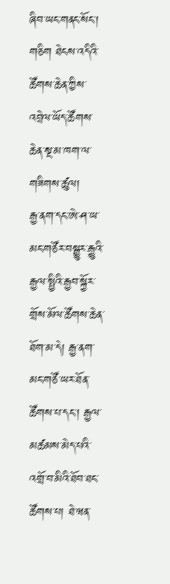ཞིབ་ཡང་གནང་སོང་།
གཅིག ཐེངས་འདིའི་ཚོགས་ཆེན་ཀྱིས་འབྲེལ་ཡོད་ཚོགས་ཆེན་སྔ་མ་ཁག་ལ་གཟིགས་ཚུལ།
རྒྱ་ནག་དང་ཨེ་ཤ་ཡ་མང་གཙོར་བསྒྱུར་རྒྱུའི་རྒྱལ་སྤྱིའི་རྒྱབ་སྐྱོར་གྲོས་མོལ་ཚོགས་ཆེན་ཐོག་མ་དེ། རྒྱ་ནག་མང་གཙོ་ཡར་ཐོན་ཚོགས་པ་དང་། རྒྱལ་མཚམས་མེད་པའི་འགྲོ་བ་མིའི་ཐོབ་ཐང་ཚོགས་པ། ཐེ་ཝན་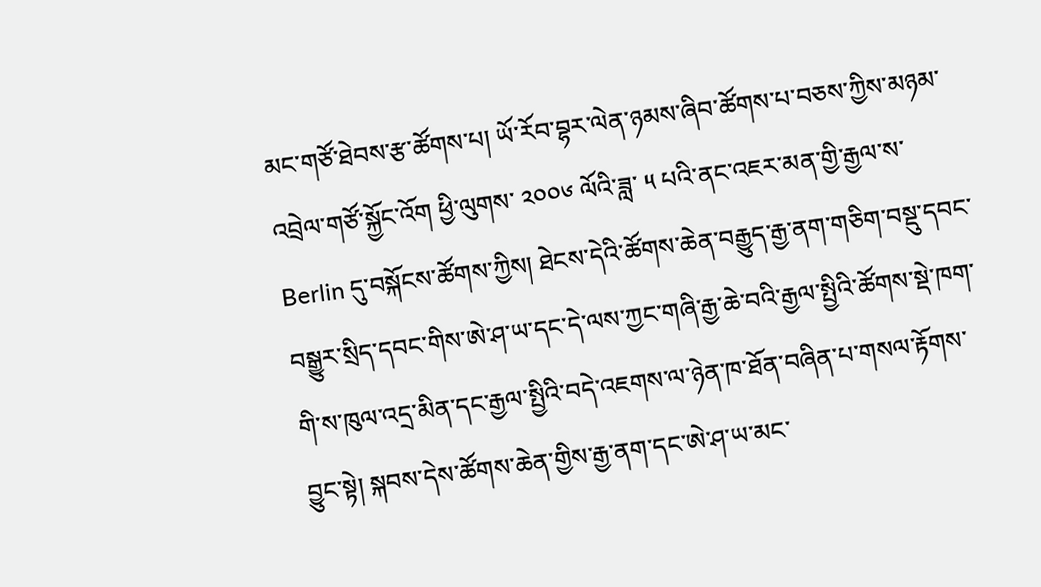མང་གཙོ་ཐེབས་རྩ་ཚོགས་པ། ཡོ་རོབ་བྷར་ལེན་ཉམས་ཞིབ་ཚོགས་པ་བཅས་ཀྱིས་མཉམ་འབྲེལ་གཙོ་སྐྱོང་འོག ཕྱི་ལུགས་ ༢༠༠༦ ལོའི་ཟླ་ ༥ པའི་ནང་འཇར་མན་གྱི་རྒྱལ་ས་ Berlin དུ་བསྐོངས་ཚོགས་ཀྱིས། ཐེངས་དེའི་ཚོགས་ཆེན་བརྒྱུད་རྒྱ་ནག་གཅིག་བསྡུ་དབང་བསྒྱུར་སྲིད་དབང་གིས་ཨེ་ཤ་ཡ་དང་དེ་ལས་ཀྱང་གཞི་རྒྱ་ཆེ་བའི་རྒྱལ་སྤྱིའི་ཚོགས་སྡེ་ཁག་གི་ས་ཁུལ་འདྲ་མིན་དང་རྒྱལ་སྤྱིའི་བདེ་འཇགས་ལ་ཉེན་ཁ་ཐོན་བཞིན་པ་གསལ་རྟོགས་བྱུང་སྟེ། སྐབས་དེས་ཚོགས་ཆེན་གྱིས་རྒྱ་ནག་དང་ཨེ་ཤ་ཡ་མང་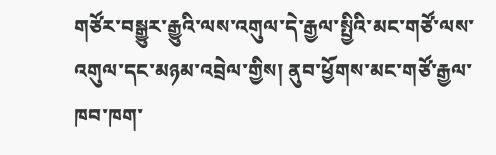གཙོར་བསྒྱུར་རྒྱུའི་ལས་འགུལ་དེ་རྒྱལ་སྤྱིའི་མང་གཙོ་ལས་འགུལ་དང་མཉམ་འབྲེལ་གྱིས། ནུབ་ཕྱོགས་མང་གཙོ་རྒྱལ་ཁབ་ཁག་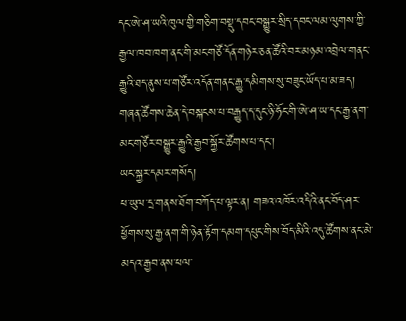དང་ཨེ་ཤ་ཡའི་ཁུལ་གྱི་གཅིག་བསྡུ་དབང་བསྒྱུར་སྲིད་དབང་ལམ་ལུགས་ཀྱི་རྒྱལ་ཁབ་ཁག་ནང་གི་མང་གཙོ་དོན་གཉེར་ཅན་ཚོའི་བར་མཉམ་འབྲེལ་གནང་རྒྱུའི་ཐད་ནུས་པ་གཙོར་འདོན་གནང་རྒྱུ་དམིགས་སུ་བཟུང་ཡོད་པ་མ་ཟད། གཞན་ཚོགས་ཆེན་དེ་བསྐངས་པ་བརྒྱུད་ད་དུང་ཉི་ཧོང་གི་ཨེ་ཤ་ཡ་དང་རྒྱ་ནག་མང་གཙོར་བསྒྱུར་རྒྱུའི་རྒྱབ་སྐྱོར་ཚོགས་པ་དང་།
ཡང་སྐྱར་དམར་གསོད།
ཕ་ཡུལ་དྲ་གནས་ཐོག་བཀོད་པ་ལྟར་ན། གཟའ་འཁོར་འདིའི་ནང་བོད་ཤར་ཕྱོགས་སུ་རྒྱ་ནག་གི་ཉེན་རྟོག་དམག་དཔུང་གིས་བོད་མིའི་འདུ་ཚོགས་ནང་མེ་མདའ་རྒྱབ་ནས་ཕལ་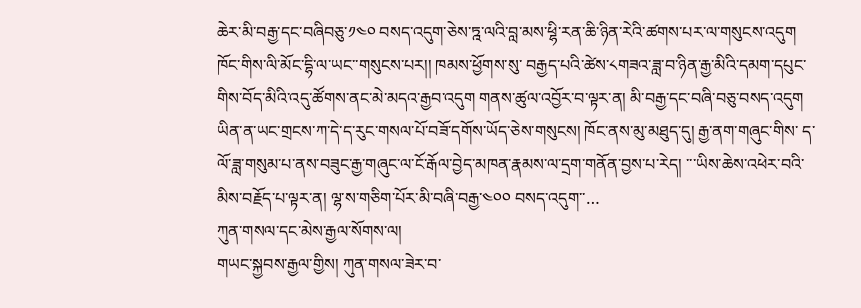ཆེར་མི་བརྒྱ་དང་བཞིབཅུ་༡༤༠ བསད་འདུག་ཅེས་ཏྰ་ལའི་བླ་མས་ཕྷི་རན་ཆི་ཉིན་རེའི་ཚགས་པར་ལ་གསུངས་འདུག ཁོང་གིས་ལི་མོང་དྷི་ལ་ཡང་་གསུངས་པར།། ཁམས་ཕྱོགས་སུ་ བརྒྱད་པའི་ཚེས་༨གཟའ་ཟླ་བ་ཉིན་རྒྱ་མིའི་དམག་དཔུང་གིས་བོད་མིའི་འདུ་ཚོགས་ནང་མེ་མདའ་རྒྱབ་འདུག གནས་ཚུལ་འབྱོར་བ་ལྟར་ན། མི་བརྒྱ་དང་བཞི་བཅུ་བསད་འདུག ཡིན་ན་ཡང་གྲངས་ཀ་དེ་ད་རུང་གསལ་པོ་བཟོ་དགོས་ཡོད་ཅེས་གསུངས། ཁོང་ནས་མུ་མཐུད་དུ། རྒྱ་ནག་གཞུང་གིས་ ད་ལོ་ཟླ་གསུམ་པ་ནས་བཟུང་རྒྱ་གཞུང་ལ་ངོ་རྒོལ་བྱེད་མཁན་རྣམས་ལ་དྲག་གནོན་བྱས་པ་རེད། ་་་ཡིས་ཆེས་འཕེར་བའི་མིས་བརྗོད་པ་ལྟར་ན། ལྷ་ས་གཅིག་པོར་མི་བཞི་བརྒྱ་༤༠༠ བསད་འདུག་་…
ཀུན་གསལ་དང་མེས་རྒྱལ་སོགས་ལ།
གཡང་སྐྱབས་རྒྱལ་གྱིས། ཀུན་གསལ་ཟེར་བ་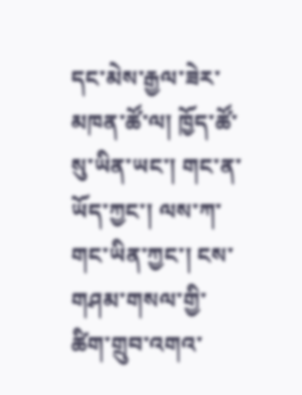དང་མེས་རྒྱལ་ཟེར་མཁན་ཚོ་ལ། ཁྱོད་ཚོ་སུ་ཡིན་ཡང་། གང་ན་ཡོད་ཀྱང་། ལས་ཀ་གང་ཡིན་ཀྱང་། ངས་གཤམ་གསལ་གྱི་ཚིག་གྲུབ་འགའ་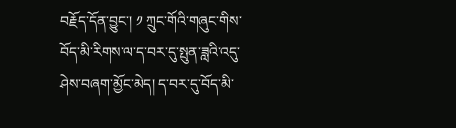བརྗོད་དོན་བྱུང་། ༡ ཀྲུང་གོའི་གཞུང་གིས་བོད་མི་རིགས་ལ་ད་བར་དུ་སྤུན་ཟླའི་འདུ་ཤེས་བཞག་མྱོང་མེད། ད་བར་དུ་བོད་མི་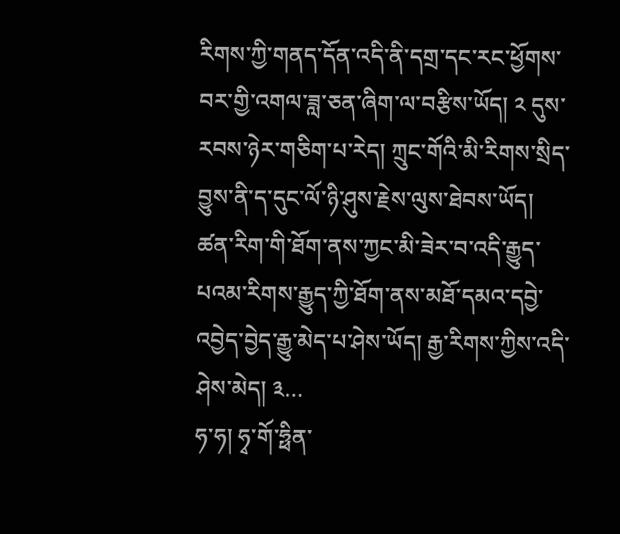རིགས་ཀྱི་གནད་དོན་འདི་ནི་དགྲ་དང་རང་ཕྱོགས་བར་གྱི་འགལ་ཟླ་ཅན་ཞིག་ལ་བརྩིས་ཡོད། ༢ དུས་རབས་ཉེར་གཅིག་པ་རེད། ཀྲུང་གོའི་མི་རིགས་སྲིད་བྱུས་ནི་ད་དུང་ལོ་ཉི་ཤུས་རྗེས་ལུས་ཐེབས་ཡོད། ཚན་རིག་གི་ཐོག་ནས་ཀྱང་མི་ཟེར་བ་འདི་རྒྱུད་པའམ་རིགས་རྒྱུད་ཀྱི་ཐོག་ནས་མཐོ་དམའ་དབྱེ་འབྱེད་བྱེད་རྒྱུ་མེད་པ་ཤེས་ཡོད། རྒྱ་རིགས་ཀྱིས་འདི་ཤེས་མེད། ༣…
ཧ་ཧ། ཧྭ་གོ་ཧྥིན་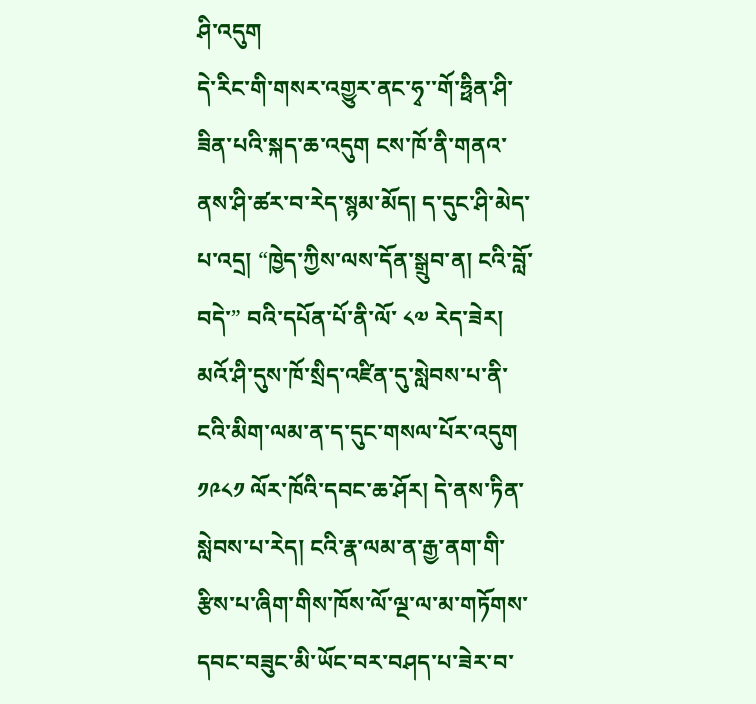ཤི་འདུག
དེ་རིང་གི་གསར་འགྱུར་ནང་ཧྭ་་གོ་ཧྥིན་ཤི་ཟིན་པའི་སྐད་ཆ་འདུག ངས་ཁོ་ནི་གནའ་ནས་ཤི་ཚར་བ་རེད་སྙམ་མོད། ད་དུང་ཤི་མེད་པ་འདྲ། “ཁྱེད་ཀྱིས་ལས་དོན་སྒྲུབ་ན། ངའི་བློ་བདེ་” བའི་དཔོན་པོ་ནི་ལོ་ ༨༧ རེད་ཟེར། མའོ་ཤི་དུས་ཁོ་སྲིད་འཛིན་དུ་སླེབས་པ་ནི་ངའི་མིག་ལམ་ན་ད་དུང་གསལ་པོར་འདུག ༡༩༨༡ ལོར་ཁོའི་དབང་ཆ་ཤོར། དེ་ནས་ཏིན་སླེབས་པ་རེད། ངའི་རྣ་ལམ་ན་རྒྱ་ནག་གི་རྩིས་པ་ཞིག་གིས་ཁོས་ལོ་ལྔ་ལ་མ་གཏོགས་དབང་བཟུང་མི་ཡོང་བར་བཤད་པ་ཟེར་བ་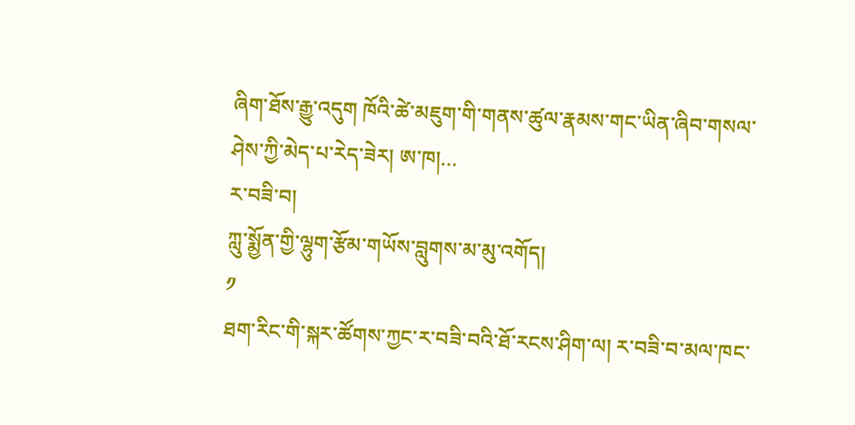ཞིག་ཐོས་རྒྱུ་འདུག ཁོའི་ཚེ་མཇུག་གི་གནས་ཚུལ་རྣམས་གང་ཡིན་ཞིབ་གསལ་ཤེས་ཀྱི་མེད་པ་རེད་ཟེར། ཨ་ཁ།…
ར་བཟི་བ།
ཀླུ་སྨྱོན་གྱི་ལྷུག་རྩོམ་གཡོས་བླུགས་མ་མུ་འགོད།
༡
ཐག་རིང་གི་སྐར་ཚོགས་ཀྱང་ར་བཟི་བའི་ཐོ་རངས་ཤིག་ལ། ར་བཟི་བ་མལ་ཁང་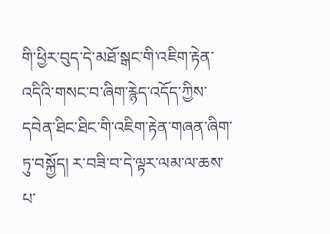གི་ཕྱིར་བུད་དེ་མཐོ་སྒང་གི་འཇིག་རྟེན་འདིའི་གསང་བ་ཞིག་རྙེད་འདོད་ཀྱིས་དབེན་ཐིང་ཐིང་གི་འཇིག་རྟེན་གཞན་ཞིག་ཏུ་བསྐྱོད། ར་བཟི་བ་དེ་ལྟར་ལམ་ལ་ཆས་པ་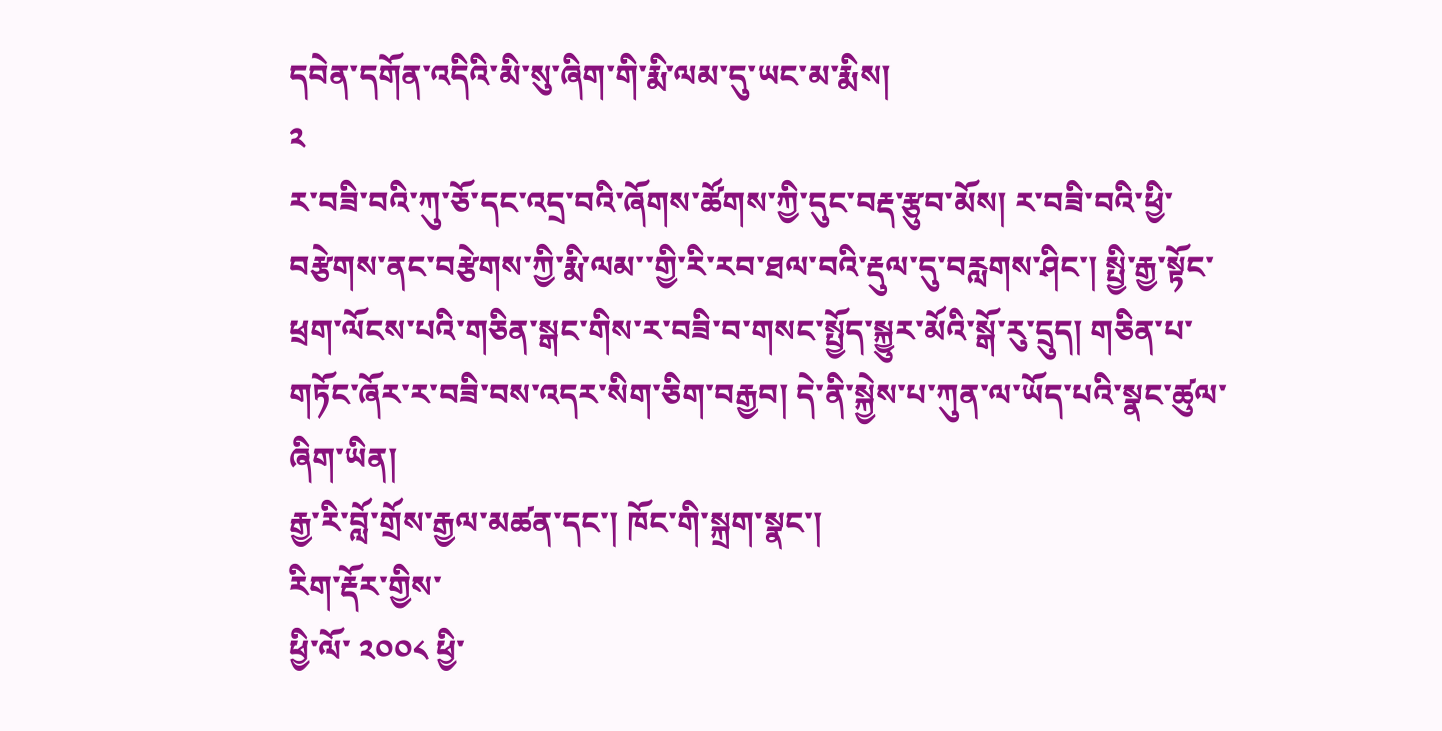དབེན་དགོན་འདིའི་མི་སུ་ཞིག་གི་རྨི་ལམ་དུ་ཡང་མ་རྨིས།
༢
ར་བཟི་བའི་ཀུ་ཅོ་དང་འདྲ་བའི་ཞོགས་ཚོགས་ཀྱི་དུང་བརྡ་རྩུབ་མོས། ར་བཟི་བའི་ཕྱི་བརྩེགས་ནང་བརྩེགས་ཀྱི་རྨི་ལམ་་གྱི་རི་རབ་ཐལ་བའི་རྡུལ་དུ་བརླགས་ཤིང་། སྤྱི་རྒྱ་སྟོང་ཕྲག་ལོངས་པའི་གཅིན་སྒང་གིས་ར་བཟི་བ་གསང་སྤྱོད་སྐྱུར་མོའི་སྒོ་རུ་དྲུད། གཅིན་པ་གཏོང་ཞོར་ར་བཟི་བས་འདར་སིག་ཅིག་བརྒྱབ། དེ་ནི་སྐྱེས་པ་ཀུན་ལ་ཡོད་པའི་སྣང་ཚུལ་ཞིག་ཡིན།
རྒྱ་རི་བློ་གྲོས་རྒྱལ་མཚན་དང་། ཁོང་གི་སྐྲག་སྣང་།
རིག་རྡོར་གྱིས་
ཕྱི་ལོ་ ༢༠༠༨ ཕྱི་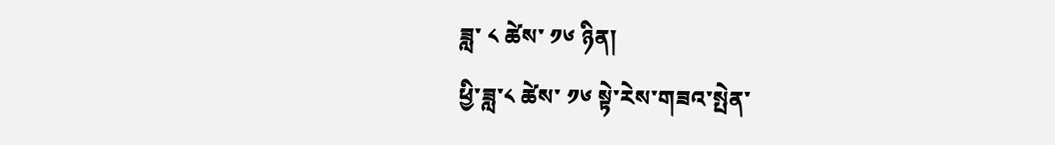ཟླ་ ༨ ཚེས་ ༡༦ ཉིན།
ཕྱི་ཟླ་༨ ཚེས་ ༡༦ སྟེ་རེས་གཟའ་སྤེན་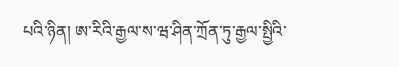པའི་ཉིན། ཨ་རིའི་རྒྱལ་ས་ཝ་ཤིན་ཀྲོན་ཏུ་རྒྱལ་སྤྱིའི་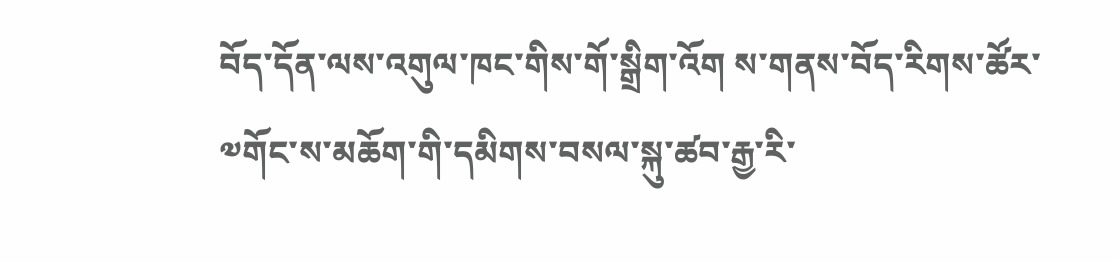བོད་དོན་ལས་འགུལ་ཁང་གིས་གོ་སྒྲིག་འོག ས་གནས་བོད་རིགས་ཚོར་༧གོང་ས་མཆོག་གི་དམིགས་བསལ་སྐུ་ཚབ་རྒྱ་རི་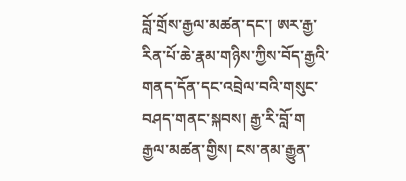བློ་གྲོས་རྒྱལ་མཚན་དང་། ཨར་རྒྱ་རིན་པོ་ཆེ་རྣམ་གཉིས་ཀྱིས་བོད་རྒྱའི་གནད་དོན་དང་འབྲེལ་བའི་གསུང་བཤད་གནང་སྐབས། རྒྱ་རི་བློ་ག རྒྱལ་མཚན་གྱིས། ངས་ནམ་རྒྱུན་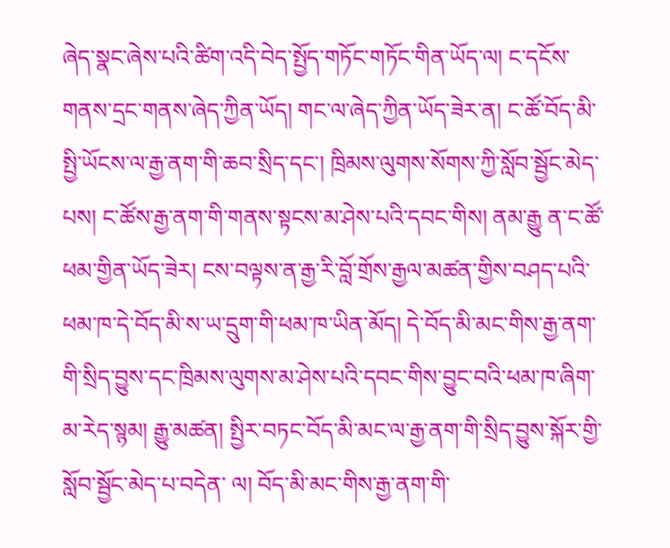ཞེད་སྣང་ཞེས་པའི་ཚིག་འདི་བེད་སྤྱོད་གཏོང་གཏོང་གིན་ཡོད་ལ། ང་དངོས་གནས་དྲང་གནས་ཞེད་ཀྱིན་ཡོད། གང་ལ་ཞེད་ཀྱིན་ཡོད་ཟེར་ན། ང་ཚོ་བོད་མི་སྤྱི་ཡོངས་ལ་རྒྱ་ནག་གི་ཆབ་སྲིད་དང་། ཁྲིམས་ལུགས་སོགས་ཀྱི་སློབ་སྦྱོང་མེད་པས། ང་ཚོས་རྒྱ་ནག་གི་གནས་སྟངས་མ་ཤེས་པའི་དབང་གིས། ནམ་རྒྱུ ན་ང་ཚོ་ཕམ་གྱིན་ཡོད་ཟེར། ངས་བལྟས་ན་རྒྱ་རི་བློ་གྲོས་རྒྱལ་མཚན་གྱིས་བཤད་པའི་ཕམ་ཁ་དེ་བོད་མི་ས་ཡ་དྲུག་གི་ཕམ་ཁ་ཡིན་མོད། དེ་བོད་མི་མང་གིས་རྒྱ་ནག་གི་སྲིད་བྱུས་དང་ཁྲིམས་ལུགས་མ་ཤེས་པའི་དབང་གིས་བྱུང་བའི་ཕམ་ཁ་ཞིག་མ་རེད་སྙམ། རྒྱུ་མཚན། སྤྱིར་བཏང་བོད་མི་མང་ལ་རྒྱ་ནག་གི་སྲིད་བྱུས་སྐོར་གྱི་སློབ་སྦྱོང་མེད་པ་བདེན་ ལ། བོད་མི་མང་གིས་རྒྱ་ནག་གི་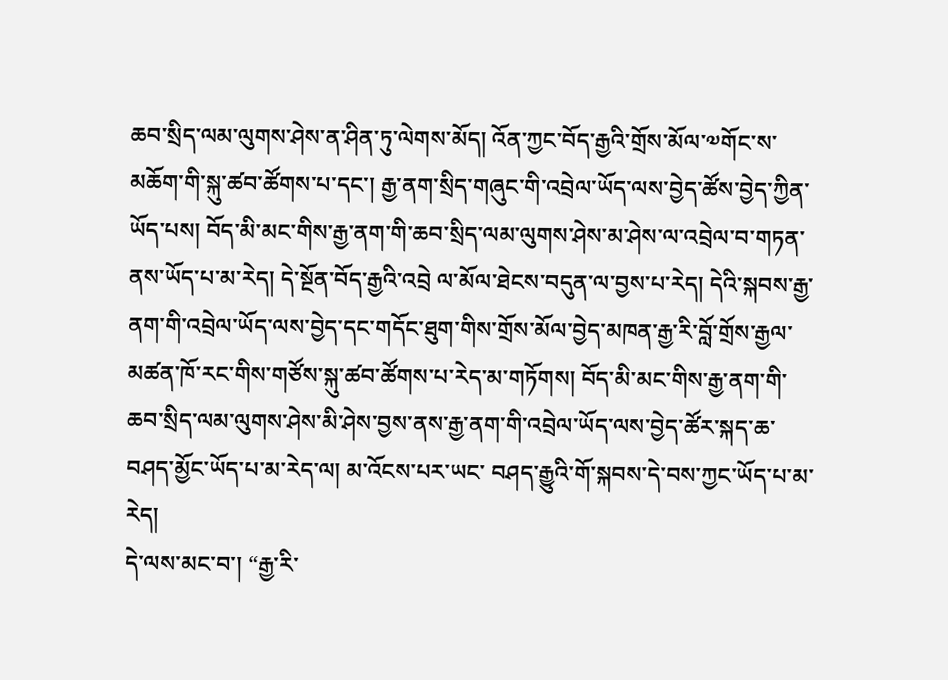ཆབ་སྲིད་ལམ་ལུགས་ཤེས་ན་ཤིན་ཏུ་ལེགས་མོད། འོན་ཀྱང་བོད་རྒྱའི་གྲོས་མོལ་༧གོང་ས་མཆོག་གི་སྐུ་ཚབ་ཚོགས་པ་དང་། རྒྱ་ནག་སྲིད་གཞུང་གི་འབྲེལ་ཡོད་ལས་བྱེད་ཚོས་བྱེད་ཀྱིན་ཡོད་པས། བོད་མི་མང་གིས་རྒྱ་ནག་གི་ཆབ་སྲིད་ལམ་ལུགས་ཤེས་མ་ཤེས་ལ་འབྲེལ་བ་གཏན་ནས་ཡོད་པ་མ་རེད། དེ་སྔོན་བོད་རྒྱའི་འབྲེ ལ་མོལ་ཐེངས་བདུན་ལ་བྱས་པ་རེད། དེའི་སྐབས་རྒྱ་ནག་གི་འབྲེལ་ཡོད་ལས་བྱེད་དང་གདོང་ཐུག་གིས་གྲོས་མོལ་བྱེད་མཁན་རྒྱ་རི་བློ་གྲོས་རྒྱལ་མཚན་ཁོ་རང་གིས་གཙོས་སྐུ་ཚབ་ཚོགས་པ་རེད་མ་གཏོགས། བོད་མི་མང་གིས་རྒྱ་ནག་གི་ཆབ་སྲིད་ལམ་ལུགས་ཤེས་མི་ཤེས་བྱས་ནས་རྒྱ་ནག་གི་འབྲེལ་ཡོད་ལས་བྱེད་ཚོར་སྐད་ཆ་བཤད་མྱོང་ཡོད་པ་མ་རེད་ལ། མ་འོངས་པར་ཡང་ བཤད་རྒྱུའི་གོ་སྐབས་དེ་བས་ཀྱང་ཡོད་པ་མ་རེད།
དེ་ལས་མང་བ་། “རྒྱ་རི་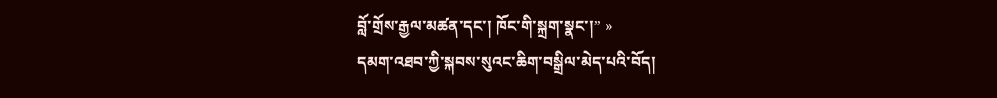བློ་གྲོས་རྒྱལ་མཚན་དང་། ཁོང་གི་སྐྲག་སྣང་།” »
དམག་འཐབ་ཀྱི་སྐབས་སུའང་ཆིག་བསྒྲིལ་མེད་པའི་བོད།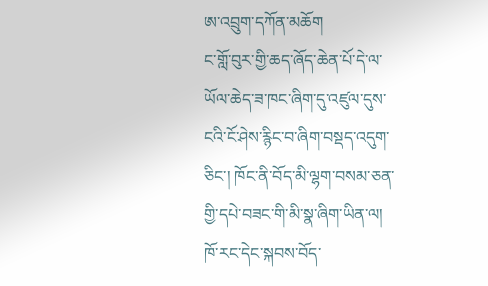ཨ་འབྲུག་དཀོན་མཆོག
ང་གློ་བུར་གྱི་ཆད་ཞོད་ཆེན་པོ་དེ་ལ་ཡོལ་ཆེད་ཟ་ཁང་ཞིག་དུ་འཛུལ་དུས་ངའི་ངོ་ཤེས་རྙིང་བ་ཞིག་བསྡད་འདུག་ཅིང་། ཁོང་ནི་བོད་མི་ལྷག་བསམ་ཅན་གྱི་དཔེ་བཟང་གི་མི་སྣ་ཞིག་ཡིན་ལ། ཁོ་རང་དེང་སྐབས་བོད་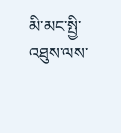མི་མང་སྤྱི་འཐུས་ལས་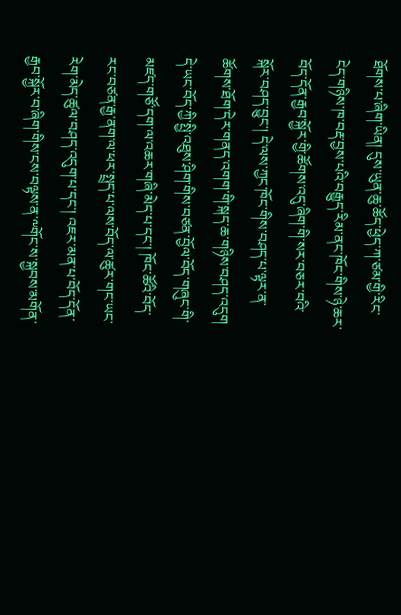ཐོགས་པ་ཞིག་ཡིན། དུས་ཡུན་ཆུ་ཚོད་ཕྱེད་ཀ་ཙམ་གྱི་རིང་ངེད་གཉིས་ཁ་བརྡ་བྱས་པའི་བརྒྱུད་རིམ་ནང་ཁོང་གིས་ཉེ་ཆར་བོད་དོན་རྒྱབ་སྐྱོར་གྱི་ཚོགས་འདུ་ཞིག་གི་སར་བཅར་བའི་སྐོར་བཤད་བྱུང་། དེ་ལས་ཀྱང་ཁོང་གིས་བཤད་པ་ལྟར་ན་ཚོགས་ཐོག་དེར་གནད་འགག་གི་སྐད་ཆ་གཉིས་བཤད་འདུག དེ་ཡང་བོད་ཀྱི་སྤྱི་འཐུས་ཤིག་གིས་བཙན་བྱོལ་བོད་གཞུང་གི་མཛད་གཙོ་དག་ལ་འཆར་གཞི་མེད་པ་དང་། ཁོང་ཚོའི་བོད་རང་བཙན་རྒྱ་ནག་ལ་ཕར་སྤྲད་པ་ལས་བོད་ལ་ཚུར་གང་ཡང་རེག་མེད་ཚུལ་བཤད་འདུག་པ་དང་། འཇར་མན་པ་བོད་དོན་རྒྱབ་སྐྱོར་བ་ཞིག་གིས་ངས་བལྟས་ན་༸གོང་ས་སྐྱབས་མགོན་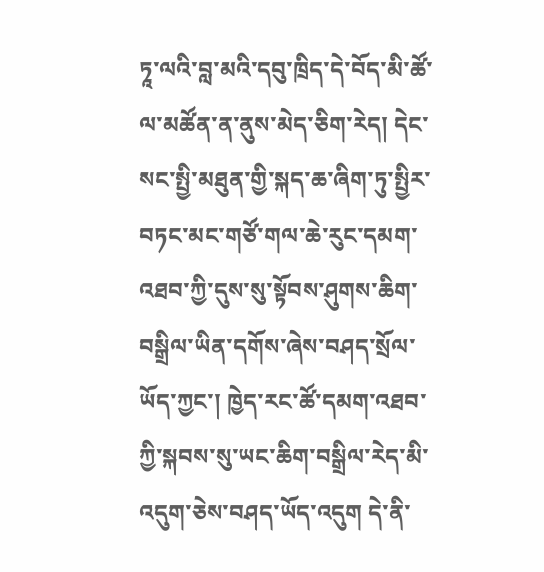ཏཱ་ལའི་བླ་མའི་དབུ་ཁྲིད་དེ་བོད་མི་ཚོ་ལ་མཚོན་ན་ནུས་མེད་ཅིག་རེད། དེང་སང་སྤྱི་མཐུན་གྱི་སྐད་ཆ་ཞིག་ཏུ་སྤྱིར་བཏང་མང་གཙོ་གལ་ཆེ་རུང་དམག་འཐབ་ཀྱི་དུས་སུ་སྟོབས་ཤུགས་ཆིག་བསྒྲིལ་ཡིན་དགོས་ཞེས་བཤད་སྲོལ་ཡོད་ཀྱང་། ཁྱེད་རང་ཚོ་དམག་འཐབ་ཀྱི་སྐབས་སུ་ཡང་ཆིག་བསྒྲིལ་རེད་མི་འདུག་ཅེས་བཤད་ཡོད་འདུག དེ་ནི་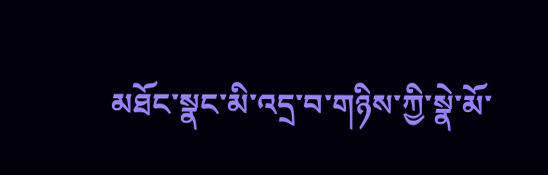མཐོང་སྣང་མི་འདྲ་བ་གཉིས་ཀྱི་སྣེ་མོ་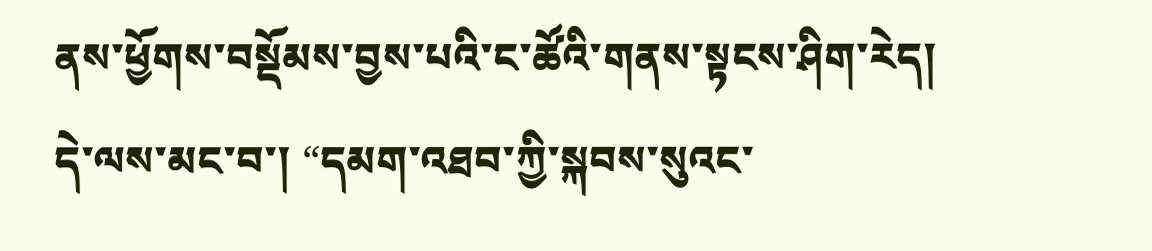ནས་ཕྱོགས་བསྡོམས་བྱས་པའི་ང་ཚོའི་གནས་སྟངས་ཤིག་རེད།
དེ་ལས་མང་བ་། “དམག་འཐབ་ཀྱི་སྐབས་སུའང་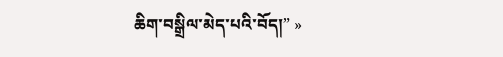ཆིག་བསྒྲིལ་མེད་པའི་བོད།” »